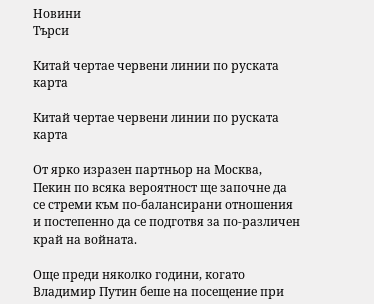Новини
Търси

Китай чертае червени линии по руската карта

Китай чертае червени линии по руската карта

От ярко изразен партньор на Москва, Пекин по всяка вероятност ще започне да се стреми към по-балансирани отношения и постепенно да се подготвя за по-различен край на войната.

Още преди няколко години, когато Владимир Путин беше на посещение при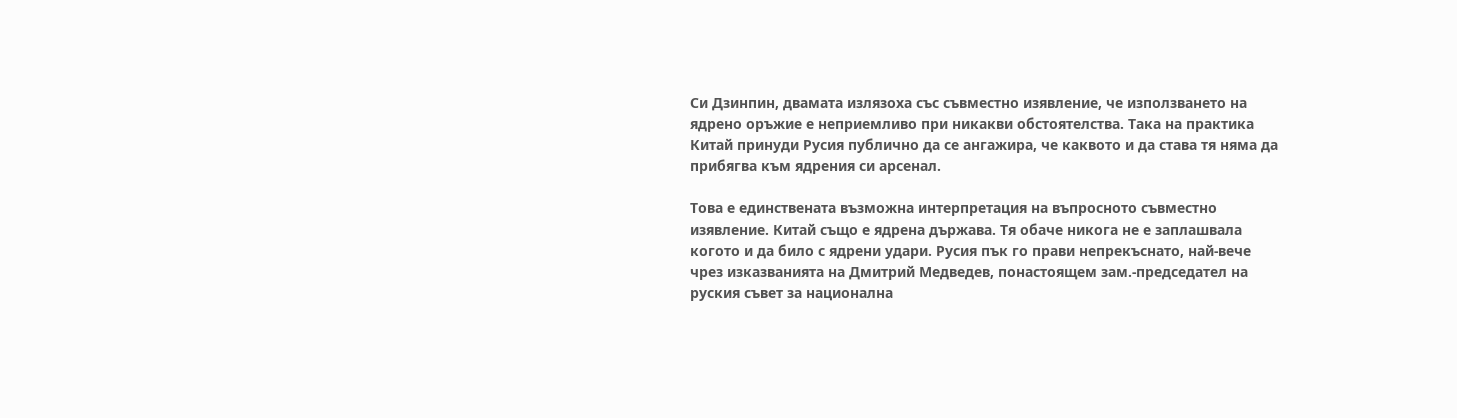Си Дзинпин, двамата излязоха със съвместно изявление, че използването на ядрено оръжие е неприемливо при никакви обстоятелства. Така на практика Китай принуди Русия публично да се ангажира, че каквото и да става тя няма да прибягва към ядрения си арсенал.

Това е единствената възможна интерпретация на въпросното съвместно изявление. Китай също е ядрена държава. Тя обаче никога не е заплашвала когото и да било с ядрени удари. Русия пък го прави непрекъснато, най-вече чрез изказванията на Дмитрий Медведев, понастоящем зам.-председател на руския съвет за национална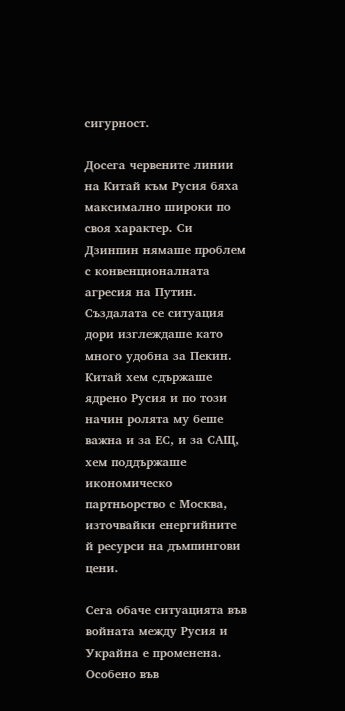сигурност.

Досега червените линии на Китай към Русия бяха максимално широки по своя характер. Си Дзинпин нямаше проблем с конвенционалната агресия на Путин. Създалата се ситуация дори изглеждаше като много удобна за Пекин. Китай хем сдържаше ядрено Русия и по този начин ролята му беше важна и за ЕС, и за САЩ, хем поддържаше икономическо партньорство с Москва, източвайки енергийните й ресурси на дъмпингови цени.

Сега обаче ситуацията във войната между Русия и Украйна е променена. Особено във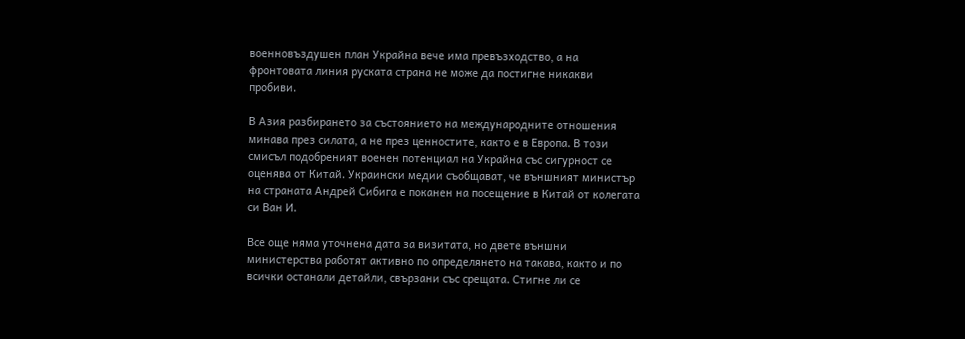военновъздушен план Украйна вече има превъзходство, а на фронтовата линия руската страна не може да постигне никакви пробиви.

В Азия разбирането за състоянието на международните отношения минава през силата, а не през ценностите, както е в Европа. В този смисъл подобреният военен потенциал на Украйна със сигурност се оценява от Китай. Украински медии съобщават, че външният министър на страната Андрей Сибига е поканен на посещение в Китай от колегата си Ван И.

Все още няма уточнена дата за визитата, но двете външни министерства работят активно по определянето на такава, както и по всички останали детайли, свързани със срещата. Стигне ли се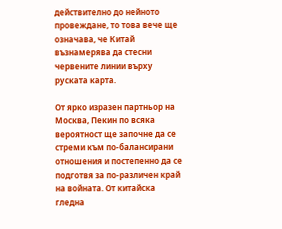действително до нейното провеждане, то това вече ще означава, че Китай възнамерява да стесни червените линии върху руската карта.

От ярко изразен партньор на Москва, Пекин по всяка вероятност ще започне да се стреми към по-балансирани отношения и постепенно да се подготвя за по-различен край на войната. От китайска гледна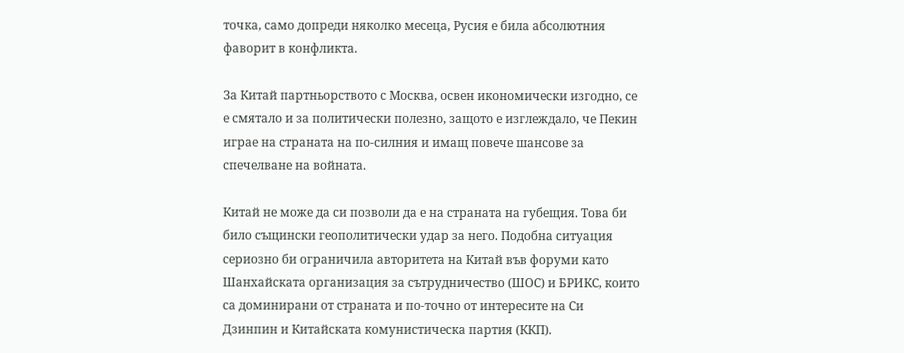точка, само допреди няколко месеца, Русия е била абсолютния фаворит в конфликта.

За Китай партньорството с Москва, освен икономически изгодно, се е смятало и за политически полезно, защото е изглеждало, че Пекин играе на страната на по-силния и имащ повече шансове за спечелване на войната.

Китай не може да си позволи да е на страната на губещия. Това би било същински геополитически удар за него. Подобна ситуация сериозно би ограничила авторитета на Китай във форуми като Шанхайската организация за сътрудничество (ШОС) и БРИКС, които са доминирани от страната и по-точно от интересите на Си Дзинпин и Китайската комунистическа партия (ККП).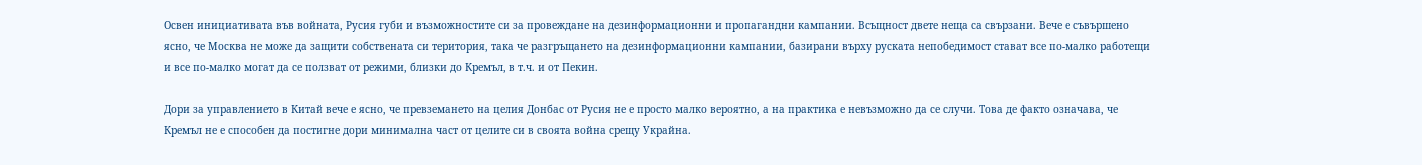Освен инициативата във войната, Русия губи и възможностите си за провеждане на дезинформационни и пропагандни кампании. Всъщност двете неща са свързани. Вече е съвършено ясно, че Москва не може да защити собствената си територия, така че разгръщането на дезинформационни кампании, базирани върху руската непобедимост стават все по-малко работещи и все по-малко могат да се ползват от режими, близки до Кремъл, в т.ч. и от Пекин.

Дори за управлението в Китай вече е ясно, че превземането на целия Донбас от Русия не е просто малко вероятно, а на практика е невъзможно да се случи. Това де факто означава, че Кремъл не е способен да постигне дори минимална част от целите си в своята война срещу Украйна.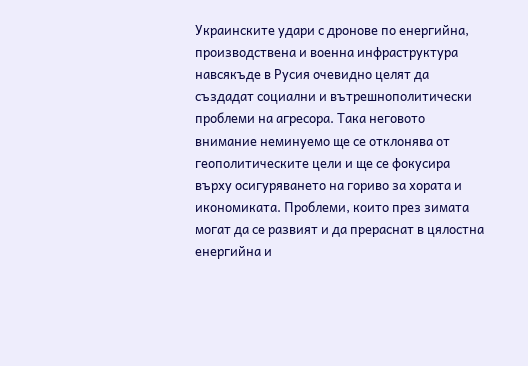Украинските удари с дронове по енергийна, производствена и военна инфраструктура навсякъде в Русия очевидно целят да създадат социални и вътрешнополитически проблеми на агресора. Така неговото внимание неминуемо ще се отклонява от геополитическите цели и ще се фокусира върху осигуряването на гориво за хората и икономиката. Проблеми, които през зимата могат да се развият и да прераснат в цялостна енергийна и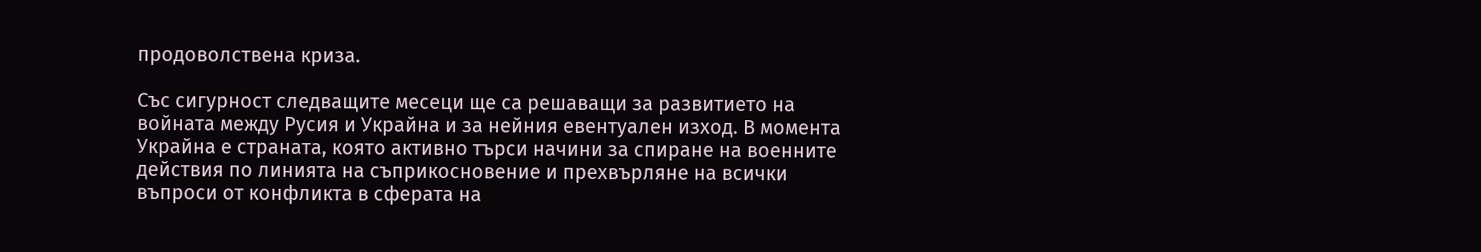продоволствена криза.

Със сигурност следващите месеци ще са решаващи за развитието на войната между Русия и Украйна и за нейния евентуален изход. В момента Украйна е страната, която активно търси начини за спиране на военните действия по линията на съприкосновение и прехвърляне на всички въпроси от конфликта в сферата на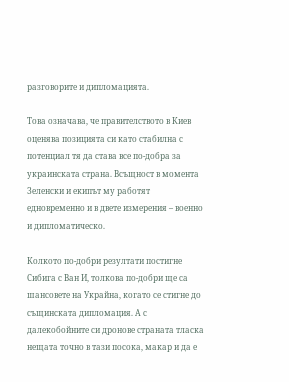разговорите и дипломацията.

Това означава, че правителството в Киев оценява позицията си като стабилна с потенциал тя да става все по-добра за украинската страна. Всъщност в момента Зеленски и екипът му работят едновременно и в двете измерения – военно и дипломатическо.

Колкото по-добри резултати постигне Сибига с Ван И, толкова по-добри ще са шансовете на Украйна, когато се стигне до същинската дипломация. А с далекобойните си дронове страната тласка нещата точно в тази посока, макар и да е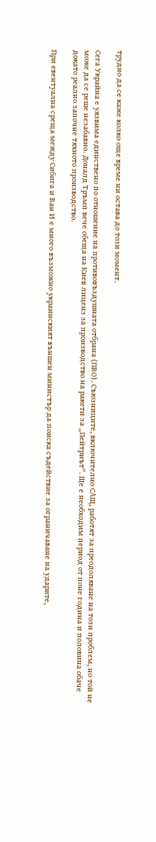трудно да се каже колко още време ни остава до този момент.

Сега Украйна е уязвима единствено по отношение на противовъздушната отбрана (ПВО). Съюзниците, включително САЩ, работят за преодоляване на този проблем, но той не може да се реше незабавно. Доналд Тръмп вече обеща на Киев лиценз за производство на ракети за „Пейтриът”. Ще е необходим период от поне година и половина обаче докато реално започне тяхното производство.

При евентуална среща между Сибига и Ван И е много възможно украинският външен министър да поиска съдействие за ограничаване на ударите,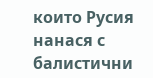които Русия нанася с балистични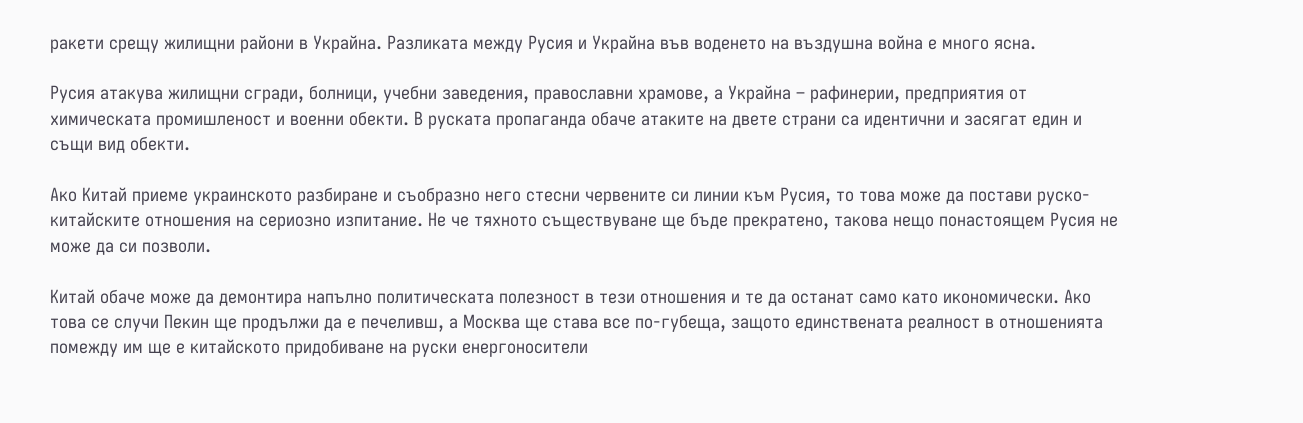ракети срещу жилищни райони в Украйна. Разликата между Русия и Украйна във воденето на въздушна война е много ясна.

Русия атакува жилищни сгради, болници, учебни заведения, православни храмове, а Украйна – рафинерии, предприятия от химическата промишленост и военни обекти. В руската пропаганда обаче атаките на двете страни са идентични и засягат един и същи вид обекти.

Ако Китай приеме украинското разбиране и съобразно него стесни червените си линии към Русия, то това може да постави руско-китайските отношения на сериозно изпитание. Не че тяхното съществуване ще бъде прекратено, такова нещо понастоящем Русия не може да си позволи.

Китай обаче може да демонтира напълно политическата полезност в тези отношения и те да останат само като икономически. Ако това се случи Пекин ще продължи да е печеливш, а Москва ще става все по-губеща, защото единствената реалност в отношенията помежду им ще е китайското придобиване на руски енергоносители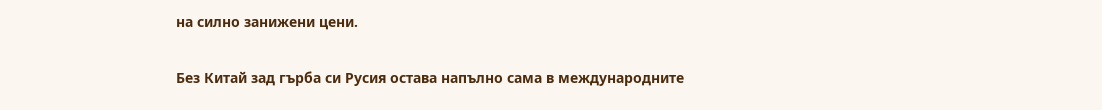на силно занижени цени.

Без Китай зад гърба си Русия остава напълно сама в международните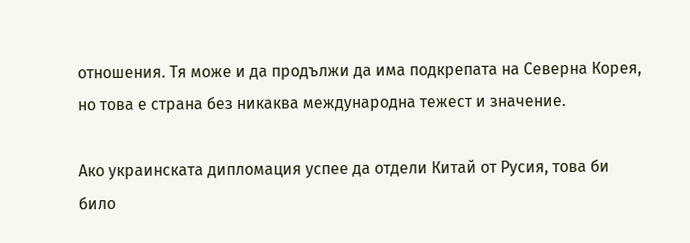отношения. Тя може и да продължи да има подкрепата на Северна Корея, но това е страна без никаква международна тежест и значение.

Ако украинската дипломация успее да отдели Китай от Русия, това би било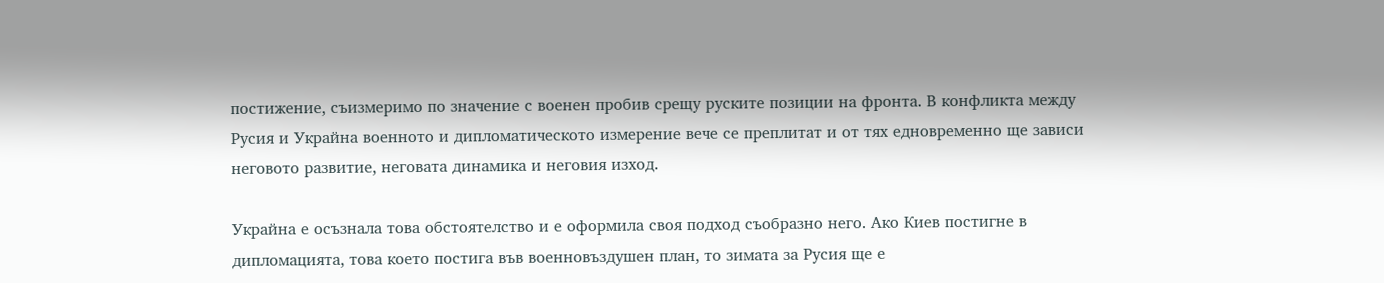постижение, съизмеримо по значение с военен пробив срещу руските позиции на фронта. В конфликта между Русия и Украйна военното и дипломатическото измерение вече се преплитат и от тях едновременно ще зависи неговото развитие, неговата динамика и неговия изход.

Украйна е осъзнала това обстоятелство и е оформила своя подход съобразно него. Ако Киев постигне в дипломацията, това което постига във военновъздушен план, то зимата за Русия ще е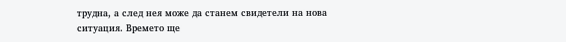трудна, а след нея може да станем свидетели на нова ситуация. Времето ще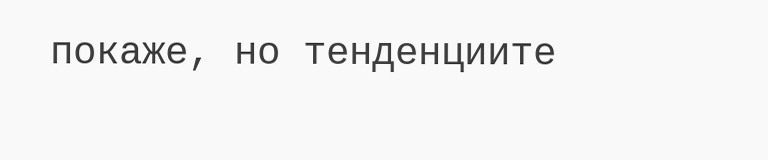покаже, но тенденциите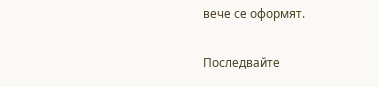вече се оформят.

Последвайте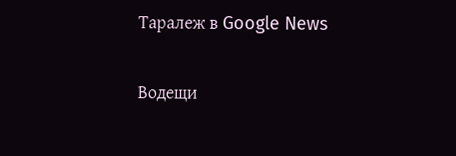Таралеж в Google News

Водещи